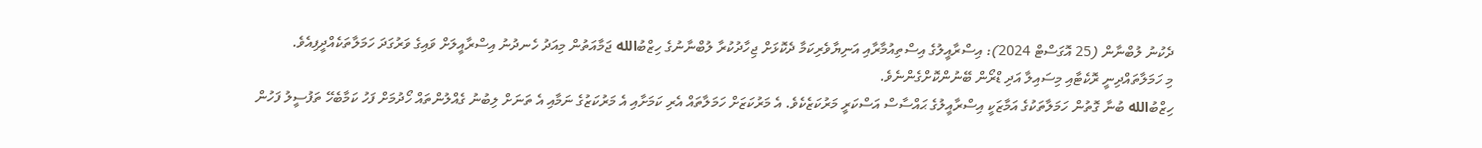ދެކުނު ލުބްނާން (25 އޮގަސްޓް 2024): އިސްރާއީލުގެ އިސްތިއުމާރާއި އަނިޔާވެރިކަމާ ދެކޮޅަށް ޖިހާދުކުރާ ލުބްނާނުގެ ހިޒްބުالله ޖަމާއަތުން މިއަދު ހެނދުނު އިސްރާއީލަށް ވައިގެ ވަރުގަދަ ހަމަލާތަކެއްދީފިއެވެ.
މި ހަމަލާތައްދިނީ ރޮކެޓާއި މިސައިލާ އަދި ޑްރޯން ބޭނުންކޮށްގެންނެވެ.
ހިޒްބުالله ބުނާ ގޮތުން ހަމަލާތަކުގެ އަމާޒަކީ އިސްރާއީލުގެ ޙައްސާސް އަސްކަރީ މަރުކަޒެކެވެ. އެ މަރުކަޒަށް ހަމަލާތައް އެރި ކަމަށާއި އެ މަރުކަޒުގެ ނަމާއި އެ ތަނަށް ލިބުނު ގެއްލުންތައް ހޯދުމަށް ފަހު ކަމާބެހޭ ތަފުސީލު ފަހުން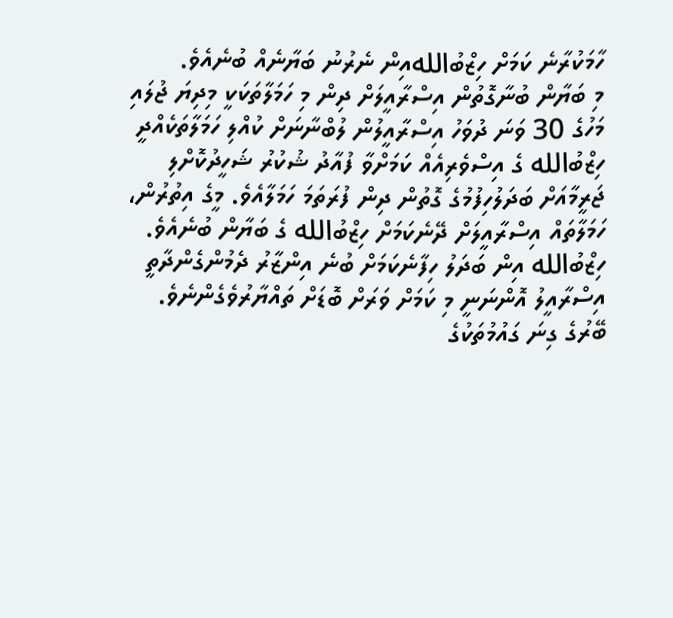ހާމަކުރާނެ ކަމަށް ހިޒްބުاللهއިން ނެރުނު ބަޔާނެއް ބުނެއެވެ.
މި ބަޔާން ބުނާގޮތުން އިސްރާއީލަށް ދިން މި ހަމަލާތަކަކީ މިދިޔަ ޖުލައި މަހުގެ 30 ވަނަ ދުވަހު އިސްރާއީލުން ލުބްނާނަށް ކުއްލި ހަމަލާތަކެއްދީ ހިޒްބުالله ގެ އިސްވެރިއެއް ކަމަށްވާ ފުއާދު ޝުކުރު ޝަހީދުކޮށްލި ޖަރީމާއަށް ބަދަލުހިފުމުގެ ގޮތުން ދިން ފުރަތަމަ ހަމަލާއެވެ. މީގެ އިތުރުން، ހަމަލާތައް އިސްރާއީލަށް ދޭނެކަމަށް ހިޒްބުالله ގެ ބަޔާން ބުނެއެވެ.
ހިޒްބުالله އިން ބަދަލު ހިފާނެކަމަށް ބުނެ އިންޒާރު ދެމުންގެންދާތީ އިސްރާއީލު އޮންނަނީ މި ކަމަށް ވަރަށް ބޮޑަށް ތައްޔާރުވެގެންނެވެ. ބޭރުގެ ގިނަ ގައުމުތަކުގެ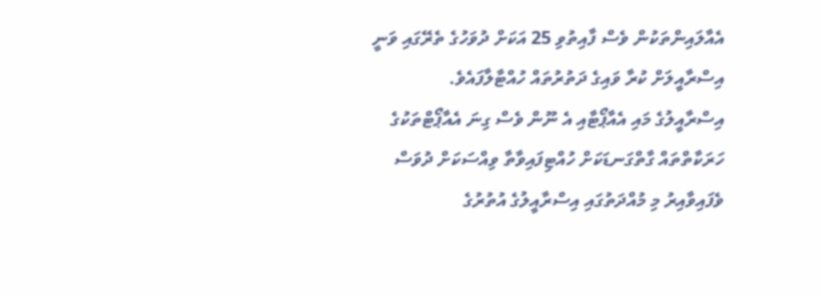އެއާލައިންތަކުން ވެސް ފާއިތުވި 25 އަކަށް ދުވަހުގެ ތެރޭގައި ވަނީ އިސްރާއީލަށް ކުރާ ވައިގެ ދަތުރުތައް ހުއްޓާލާފައެވެ.
އިސްރާއީލުގެ މައި އެއާޕޯޓާއި އެ ނޫން ވެސް ގިނަ އެއާޕޯޓްތަކުގެ ހަރަކާތްތައް ގާތްގަނޑަކަށް ހުއްޓިފައިވާތާ ވިއްސަކަށް ދުވަސް ވެފައިވާއިރު މި މުއްދަތުގައި އިސްރާއީލުގެ އުތުރުގެ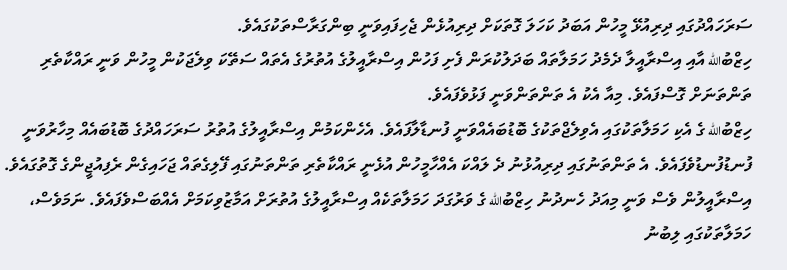ސަރަހައްދުގައި ދިރިއުޅޭ މީހުން އަބަދު ކަހަލަ ގޮތަކަށް ދިރިއުޅެން ޖެހިފައިވަނީ ބިންގަރާސްތަކުގައެވެ.
ހިޒްބުالله އާއި އިސްރާއީލާ ދެމެދު ހަމަލާތައް ބަދަލުކުރަން ފެށި ފަހުން އިސްރާއީލުގެ އުތުރުގެ އެތައް ސަތޭކަ ވިލެޖަކުން މީހުން ވަނީ ރައްކާތެރި ތަންތަނަށް ގޮސްފައެވެ. މިއާ އެކު އެ ތަންތަންވަނީ ފަޅުވެފައެވެ.
ހިޒްބުالله ގެ އެކި ހަމަލާތަކުގައި އެވިލެޖްތަކުގެ ބޮޑުބައެއްވަނީ ފުނޑާލާފައެވެ. އެހެންކަމުން އިސްރާއީލުގެ އުތުރު ސަރަހައްދުގެ ބޮޑުބައެއް މިހާރުވަނީ ފުނޑުފުނޑުވެފައެވެ. އެ ތަންތަނުގައި ދިރިއުޅުނު ދެ ލައްކަ އެއްހާމީހުން އުޅެނީ ރައްކާތެރި ތަންތަނުގައި ފޭލިގެތައް ޖަހައިގެން ރެފިއުޖީންގެ ގޮތުގައެވެ.
އިސްރާއީލުން ވެސް ވަނީ މިއަދު ހެނދުނު ހިޒްބުالله ގެ ވަރުގަދަ ހަމަލާތަކެއް އިސްރާއީލުގެ އުތުރަށް އަމާޒުވިކަމަށް އެއްބަސްވެފައެވެ. ނަމަވެސް، ހަމަލާތަކުގައި ލިބުނު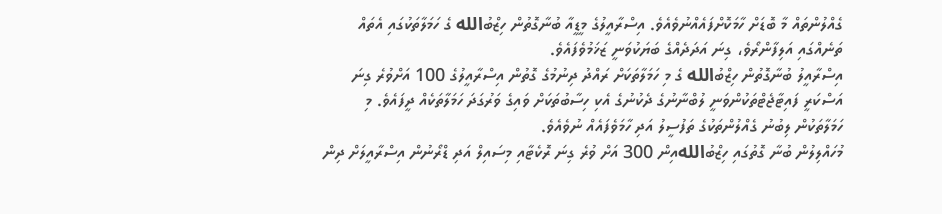ގެއްލުންތައް މާ ބޮޑަށް ހާމަކޮށްފައެއްނުވެއެވެ. އިސްރާއީލުގެ މީޑީއާ ބުނާގޮތުން ހިޒްބުالله ގެ ހަމަލާތަކުގައި އެތައް ތަނެއްގައި އަލިފާންރޯވެ، ގިނަ އަދަދެއްގެ ބަޔަކުވަނީ ޒަޚަމުވެފައެވެ.
އިސްރާއީލު ބުނާގޮތުން ހިޒްބުالله ގެ މި ހަމަލާތަކަށް ރައްދު ދިނުމުގެ ގޮތުން އިސްރާއީލުގެ 100 އަށްވުރެ ގިނަ އަސްކަރީ ފައިޓާޖެޓްތަކުންވަނީ ލުބްނާނުގެ ދެކުނުގެ އެކި ހިސާބުތަކަށް ވައިގެ ވަރުގަދަ ހަމަލާތަކެއް ދީފައެވެ. މި ހަމަލާތަކުން ލިބުނު ގެއްލުންތަކުގެ ތަފުސީލު އަދި ހާމަވެފައެއް ނުވެއެވެ.
މުހައްލިލުން ބުނާ ގޮތުގައި ހިޒްބުاللهއިން 300 އަށް ވުރެ ގިނަ ރޮކެޓާއި މިސައިލް އަދި ޑްރޯނުން އިސްރާއީލަށް ދިން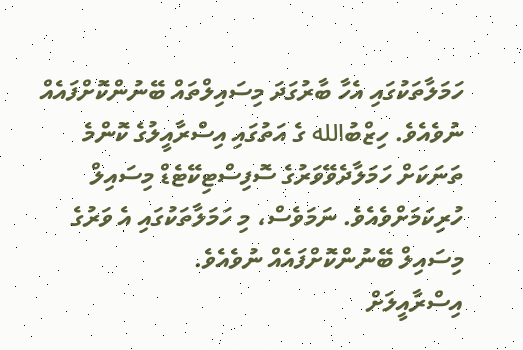ހަމަލާތަކުގައި އެހާ ބާރުގަދަ މިސައިލްތައް ބޭނުންކޮށްފައެއް ނުވެއެވެ. ހިޒްބުالله ގެ އަތުގައި އިސްރާއީލުގެ ކޮންމެ ތަނަކަށް ހަމަލާދެވޭވަރުގެ ސޮފިސްޓިކޭޓެޑް މިސައިލް ހުރިކަމަށްވެއެވެ. ނަމަވެސް، މި ހަމަލާތަކުގައި އެ ވަރުގެ މިސައިލް ބޭނުންކޮށްފައެއް ނުވެއެވެ.
އިސްރާއީލަށް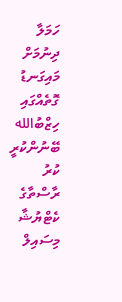ހަމަލާ ދިނުމަށް މައިގަނޑު ގޮތެއްގައި ހިޒްބުالله ބޭނުންކުރީ ކުރު ރާސްތާގެ ކެޓްޔުޝާ މިސައިލް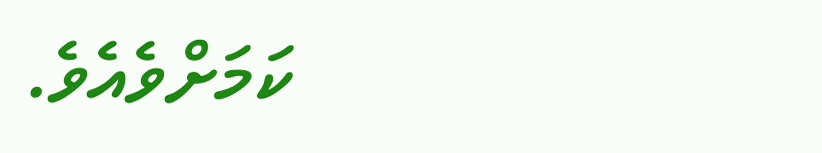ކަމަށްވެއެވެ.